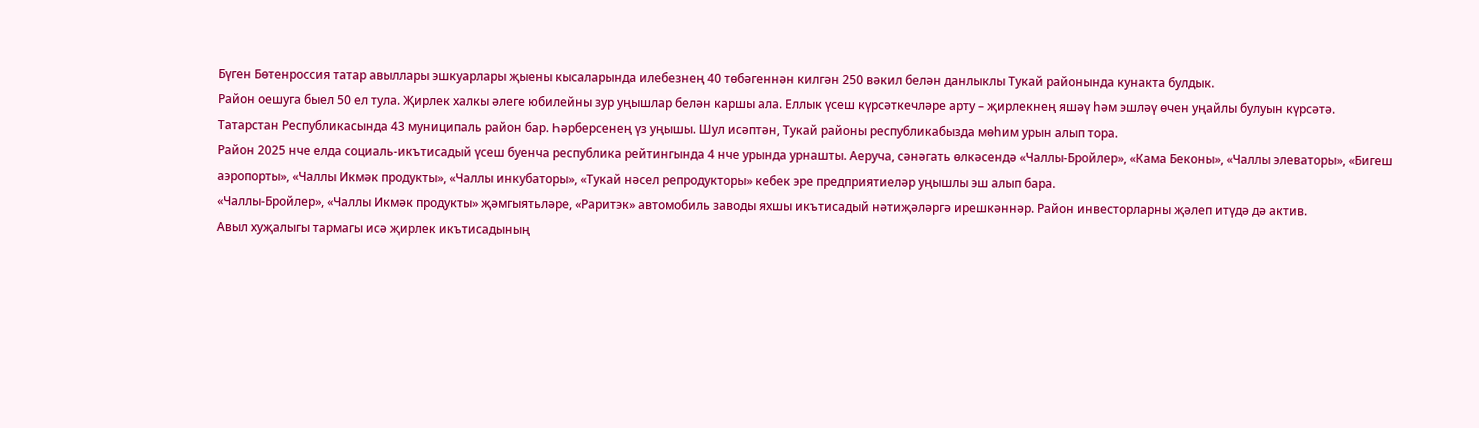Бүген Бөтенроссия татар авыллары эшкуарлары җыены кысаларында илебезнең 40 төбәгеннән килгән 250 вәкил белән данлыклы Тукай районында кунакта булдык.
Район оешуга быел 50 ел тула. Җирлек халкы әлеге юбилейны зур уңышлар белән каршы ала. Еллык үсеш күрсәткечләре арту – җирлекнең яшәү һәм эшләү өчен уңайлы булуын күрсәтә.
Татарстан Республикасында 43 муниципаль район бар. Һәрберсенең үз уңышы. Шул исәптән, Тукай районы республикабызда мөһим урын алып тора.
Район 2025 нче елда социаль-икътисадый үсеш буенча республика рейтингында 4 нче урында урнашты. Аеруча, сәнәгать өлкәсендә «Чаллы-Бройлер», «Кама Беконы», «Чаллы элеваторы», «Бигеш аэропорты», «Чаллы Икмәк продукты», «Чаллы инкубаторы», «Тукай нәсел репродукторы» кебек эре предприятиеләр уңышлы эш алып бара.
«Чаллы-Бройлер», «Чаллы Икмәк продукты» җәмгыятьләре, «Раритэк» автомобиль заводы яхшы икътисадый нәтиҗәләргә ирешкәннәр. Район инвесторларны җәлеп итүдә дә актив.
Авыл хуҗалыгы тармагы исә җирлек икътисадының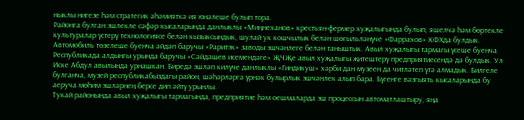ныклы нигезе һәм стратегик әһәмияткә ия юнәлеше булып тора.
Районга булган эшлекле сәфәр кысаларында данлыклы «Миңнеханов» крестьян-фермер хуҗалыгында булып, яшелчә һәм бөртекле культуралар үстерү технологиясе белән кызыксындык, шулай ук кошчылык белән шөгыльләнүче «Фаррахов» КФХда булдык. Автомобиль төзелеше буенча әйдәп баручы «Раритэк» заводы эшчәнлеге белән таныштык. Авыл хуҗалыгы тармагы үсеше буенча Республикада алдынгы урында баручы «Сәйдәшев исемендәге» ҖЧҖе авыл хуҗалыгы җитештерү предприятиесендә дә булдык. Ул Иске Абдул авылында урнашкан. Биредә эшләп килүче данлыклы «Гиндикуш» хәрби дан музеен да читләтеп үтә алмадык. Билгеле булганча, музей республикабыздагы район, шәһәрләргә үрнәк булырлык эшчәнлек алып бара. Бүгенге вәзгыять кысаларында бу аеруча мөһим эшләрнең берсе дип әйтү урынлы.
Тукай районында авыл хуҗалыгы тармагында, предприятие һәм оешмаларда эш процессын автоматлаштыру, яңа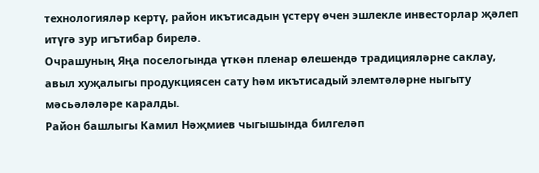технологияләр кертү, район икътисадын үстерү өчен эшлекле инвесторлар җәлеп итүгә зур игътибар бирелә.
Очрашуның Яңа поселогында үткән пленар өлешендә традицияләрне саклау, авыл хуҗалыгы продукциясен сату һәм икътисадый элемтәләрне ныгыту мәсьәләләре каралды.
Район башлыгы Камил Нәҗмиев чыгышында билгеләп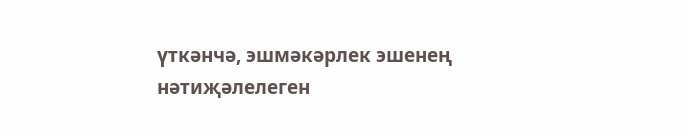үткәнчә, эшмәкәрлек эшенең нәтиҗәлелеген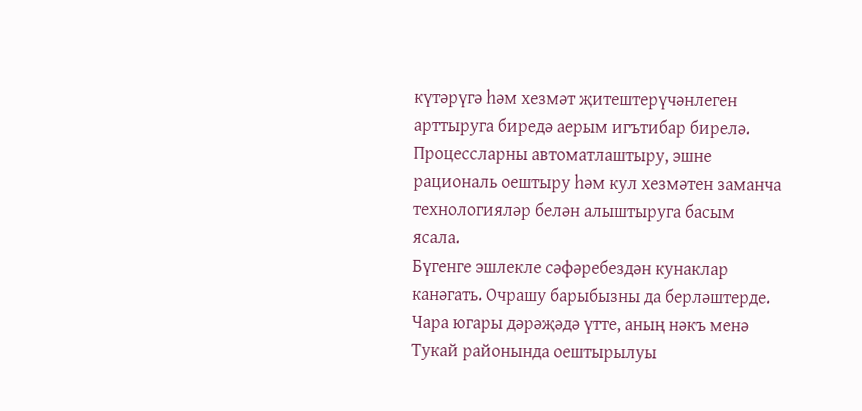күтәрүгә һәм хезмәт җитештерүчәнлеген арттыруга биредә аерым игътибар бирелә. Процессларны автоматлаштыру, эшне рациональ оештыру һәм кул хезмәтен заманча технологияләр белән алыштыруга басым ясала.
Бүгенге эшлекле сәфәребездән кунаклар канәгать. Очрашу барыбызны да берләштерде. Чара югары дәрәҗәдә үтте, аның нәкъ менә Тукай районында оештырылуы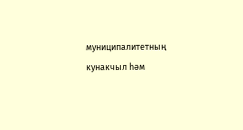муниципалитетның кунакчыл һәм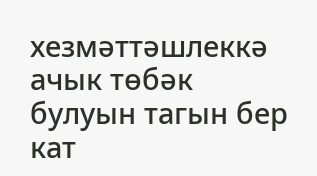хезмәттәшлеккә ачык төбәк булуын тагын бер кат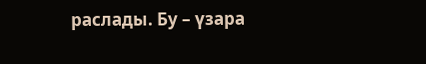раслады. Бу – үзара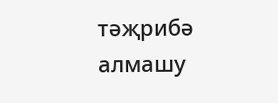тәҗрибә алмашу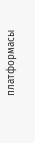платформасы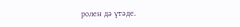ролен дә үтәде.